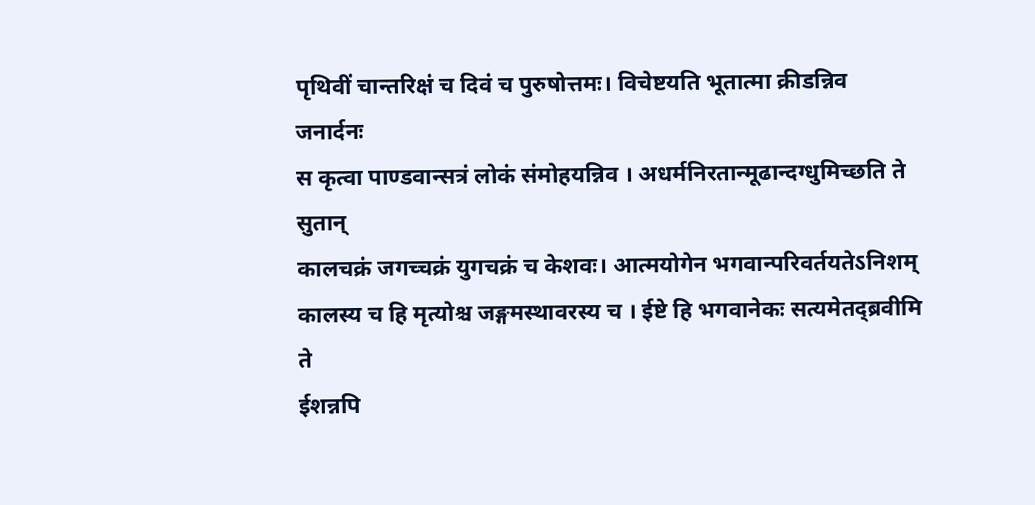पृथिवीं चान्तरिक्षं च दिवं च पुरुषोत्तमः। विचेष्टयति भूतात्मा क्रीडन्निव जनार्दनः
स कृत्वा पाण्डवान्सत्रं लोकं संमोहयन्निव । अधर्मनिरतान्मूढान्दग्धुमिच्छति ते सुतान्
कालचक्रं जगच्चक्रं युगचक्रं च केशवः। आत्मयोगेन भगवान्परिवर्तयतेऽनिशम्
कालस्य च हि मृत्योश्च जङ्गमस्थावरस्य च । ईष्टे हि भगवानेकः सत्यमेतद्ब्रवीमि ते
ईशन्नपि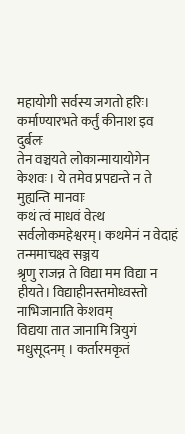महायोगी सर्वस्य जगतो हरिः। कर्माण्यारभते कर्तुं कीनाश इव दुर्बलः
तेन वञ्चयते लोकान्मायायोगेन केशवः । ये तमेव प्रपद्यन्ते न ते मुह्यन्ति मानवाः
कथं त्वं माधवं वेत्थ सर्वलोकमहेश्वरम्। कथमेनं न वेदाहं तन्ममाचक्ष्व सञ्जय
श्रृणु राजन्न ते विद्या मम विद्या न हीयते। विद्याहीनस्तमोध्वस्तो नाभिजानाति केशवम्
विद्यया तात जानामि त्रियुगं मधुसूदनम् । कर्तारमकृतं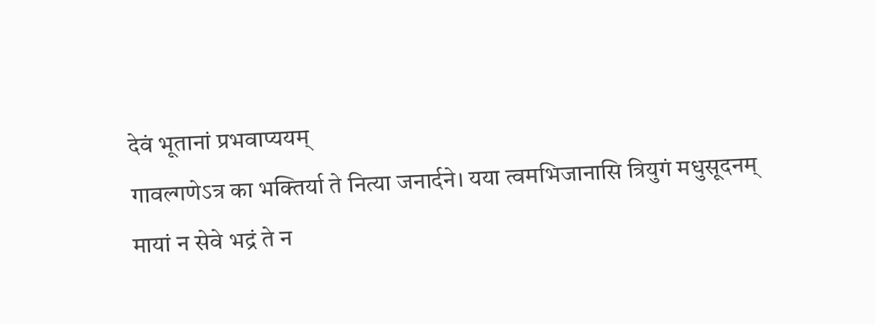देवं भूतानां प्रभवाप्ययम्
गावल्गणेऽत्र का भक्तिर्या ते नित्या जनार्दने। यया त्वमभिजानासि त्रियुगं मधुसूदनम्
मायां न सेवे भद्रं ते न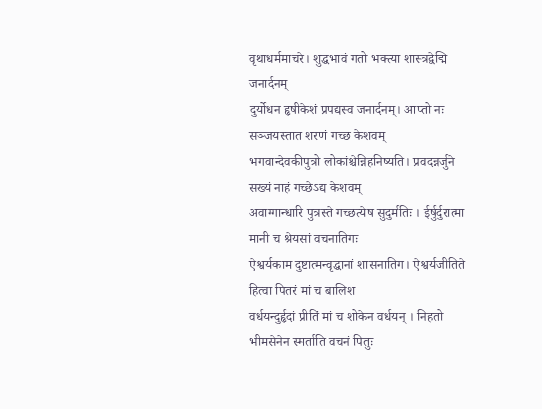वृथाधर्ममाचरे। शुद्धभावं गतो भक्त्या शास्त्रद्वेद्मि जनार्दनम्
दुर्योधन हृषीकेशं प्रपद्यस्व जनार्दनम्। आप्तो नः सञ्जयस्तात शरणं गच्छ केशवम्
भगवान्देवकीपुत्रो लोकांश्चेन्निहनिष्यति। प्रवदन्नर्जुने सख्यं नाहं गच्छेऽद्य केशवम्
अवाग्गान्धारि पुत्रस्ते गच्छत्येष सुदुर्मतिः । ईर्षुर्दुरात्मा मानी च श्रेयसां वचनातिगः
ऐश्वर्यकाम दुष्टात्मन्वृद्धानां शासनातिग। ऐश्वर्यजीतिते हित्वा पितरं मां च बालिश
वर्धयन्दुर्हृदां प्रीतिं मां च शोकेन वर्धयन् । निहतो भीमसेनेन स्मर्ताति वचनं पितुः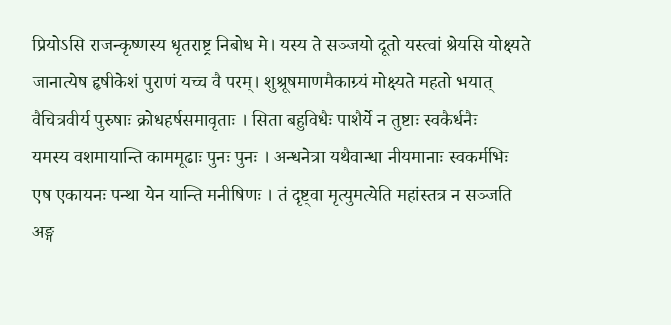प्रियोऽसि राजन्कृष्णस्य धृतराष्ट्र निबोध मे। यस्य ते सञ्जयो दूतो यस्त्वां श्रेयसि योक्ष्यते
जानात्येष हृषीकेशं पुराणं यच्च वै परम्। शुश्रूषमाणमैकाग्र्यं मोक्ष्यते महतो भयात्
वैचित्रवीर्य पुरुषाः क्रोधहर्षसमावृताः । सिता बहुविधैः पाशैर्ये न तुष्टाः स्वकैर्धनैः
यमस्य वशमायान्ति काममूढाः पुनः पुनः । अन्धनेत्रा यथैवान्धा नीयमानाः स्वकर्मभिः
एष एकायनः पन्था येन यान्ति मनीषिणः । तं दृष्ट्वा मृत्युमत्येति महांस्तत्र न सञ्जति
अङ्ग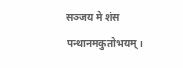सञ्जय मे शंस पन्थानमकुतोभयम्।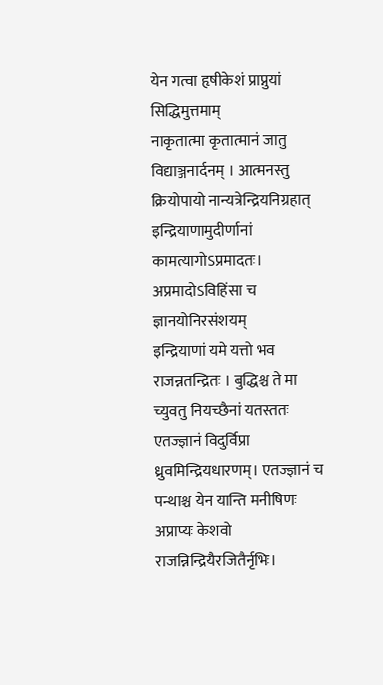येन गत्वा हृषीकेशं प्राप्नुयां सिद्धिमुत्तमाम्
नाकृतात्मा कृतात्मानं जातु विद्याञ्जनार्दनम् । आत्मनस्तु क्रियोपायो नान्यत्रेन्द्रियनिग्रहात्
इन्द्रियाणामुदीर्णानां कामत्यागोऽप्रमादतः। अप्रमादोऽविहिंसा च ज्ञानयोनिरसंशयम्
इन्द्रियाणां यमे यत्तो भव राजन्नतन्द्रितः । बुद्धिश्च ते मा च्युवतु नियच्छैनां यतस्ततः
एतज्ज्ञानं विदुर्विप्रा ध्रुवमिन्द्रियधारणम्। एतज्ज्ञानं च पन्थाश्च येन यान्ति मनीषिणः
अप्राप्यः केशवो राजन्निन्द्रियैरजितैर्नृभिः।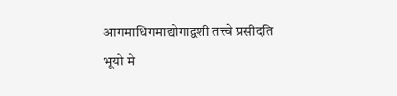आगमाधिगमाद्योगाद्वशी तत्त्वे प्रसीदति
भूयो मे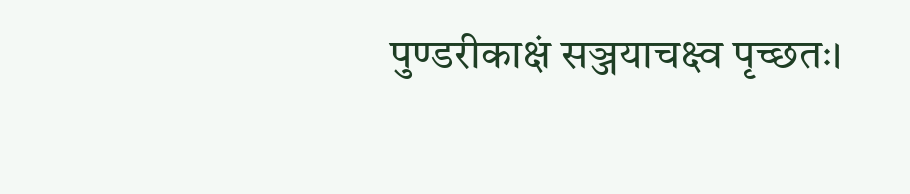पुण्डरीकाक्षं सञ्जयाचक्ष्व पृच्छतः।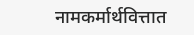नामकर्मार्थवित्तात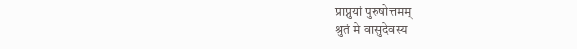प्राप्नुयां पुरुषोत्तमम्
श्रुतं मे वासुदेवस्य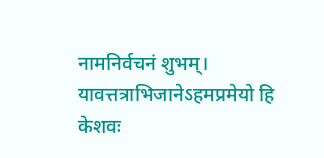नामनिर्वचनं शुभम्। यावत्तत्राभिजानेऽहमप्रमेयो हि केशवः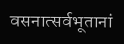वसनात्सर्वभूतानां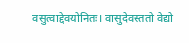वसुत्वाद्देवयोनितः। वासुदेवस्ततो वेद्यो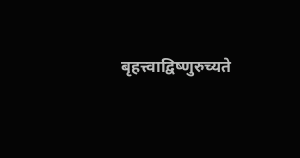बृहत्त्वाद्विष्णुरुच्यते